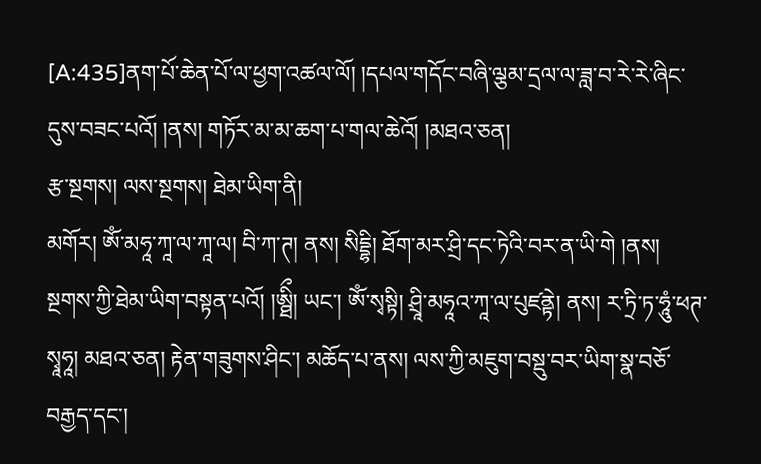[A:435]ནག་པོ་ཆེན་པོ་ལ་ཕྱག་འཚལ་ལོ། །དཔལ་གདོང་བཞི་ལྕམ་དྲལ་ལ་ཟླ་བ་རེ་རེ་ཞིང་དུས་བཟང་པའོ། །ནས། གཏོར་མ་མ་ཆག་པ་གལ་ཆེའོ། །མཐའ་ཅན།
རྩ་སྔགས། ལས་སྔགས། ཐེམ་ཡིག་ནི།
མགོར། ཨོཾ་མཧཱ་ཀཱ་ལ་ཀཱ་ལ། བི་ཀ་ཊ། ནས། སིདྡྷི། ཐོག་མར་ཤྲི་དང་ཏེའི་བར་ན་ཡི་གེ །ནས། སྔགས་ཀྱི་ཐེམ་ཡིག་བསྟན་པའོ། །ཨྠིྀ། ཡང་། ཨོཾ་སྭསྟི། ཤྲཱི་མཧཱའ་ཀཱ་ལ་པུཛནྟེ། ནས། ར་ཏྲི་ཏ་ཧཱུཾ་ཕཊ་སྭཱཧཱ། མཐའ་ཅན། རྟེན་གཟུགས་ཤིང་། མཆོད་པ་ནས། ལས་ཀྱི་མཇུག་བསྡུ་བར་ཡིག་སྣ་བཅོ་བརྒྱད་དང་།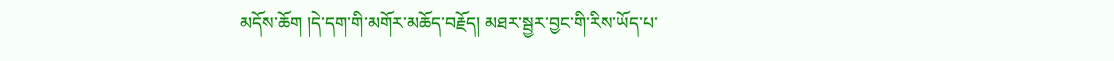མདོས་ཆོག །དེ་དག་གི་མགོར་མཆོད་བརྗོད། མཐར་སྦྱར་བྱང་གི་རིས་ཡོད་པ་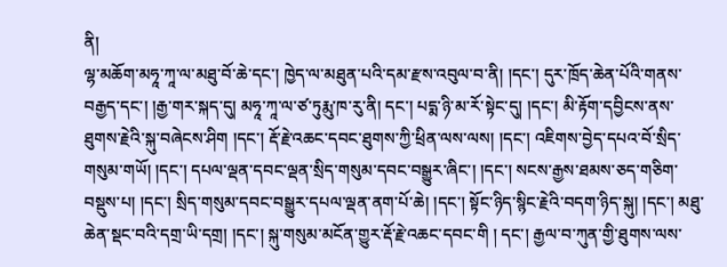ནི།
ལྷ་མཆོག་མཧཱ་ཀཱ་ལ་མཐུ་བོ་ཆེ་དང་། ཁྱེད་ལ་མཐུན་པའི་དམ་རྫས་འབུལ་བ་ནི། །དང་། དུར་ཁྲོད་ཆེན་པོའི་གནས་བརྒྱད་དང་། །རྒྱ་གར་སྐད་དུ། མཧཱ་ཀཱ་ལ་ཙ་ཏུརྨུ་ཁ་རུ་ནི། དང་། པདྨ་ཉི་མ་རོ་སྟེང་དུ། །དང་། མི་རྟོག་དབྱིངས་ནས་ཐུགས་རྗེའི་སྐུ་བཞེངས་ཤིག །དང་། རྡོ་རྗེ་འཆང་དབང་ཐུགས་ཀྱི་ཕྲིན་ལས་ལས། །དང་། འཇིགས་བྱེད་དཔའ་བོ་སྲིད་གསུམ་གཡོ། །དང་། དཔལ་ལྡན་དབང་ལྡན་སྲིད་གསུམ་དབང་བསྒྱུར་ཞིང་། །དང་། སངས་རྒྱས་ཐམས་ཅད་གཅིག་བསྡུས་པ། །དང་། སྲིད་གསུམ་དབང་བསྒྱུར་དཔལ་ལྡན་ནག་པོ་ཆེ། །དང་། སྟོང་ཉིད་སྙིང་རྗེའི་བདག་ཉིད་སྐུ། །དང་། མཐུ་ཆེན་སྡང་བའི་དགྲ་ཡི་དགྲ། །དང་། སྐུ་གསུམ་མངོན་གྱུར་རྡོ་རྗེ་འཆང་དབང་གི ། དང་། རྒྱལ་བ་ཀུན་གྱི་ཐུགས་ལས་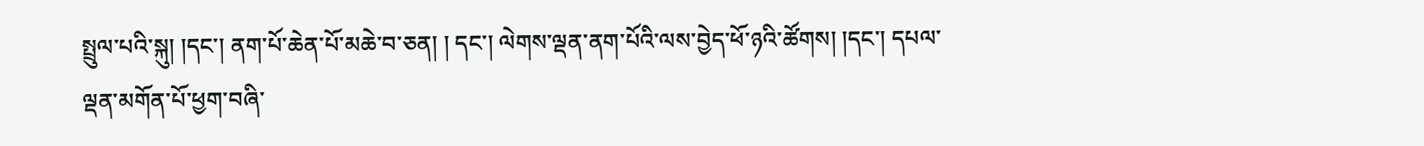སྤྲུལ་པའི་སྐུ། །དང་། ནག་པོ་ཆེན་པོ་མཆེ་བ་ཅན། ། དང་། ལེགས་ལྡན་ནག་པོའི་ལས་བྱེད་ཕོ་ཉའི་ཚོགས། །དང་། དཔལ་ལྡན་མགོན་པོ་ཕྱག་བཞི་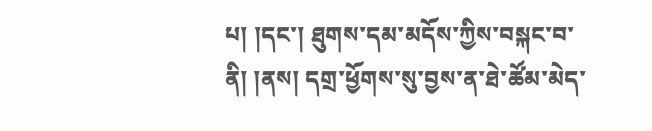པ། །དང་། ཐུགས་དམ་མདོས་ཀྱིས་བསྐང་བ་ནི། །ནས། དགྲ་ཕྱོགས་སུ་བྱས་ན་ཐེ་ཚོམ་མེད་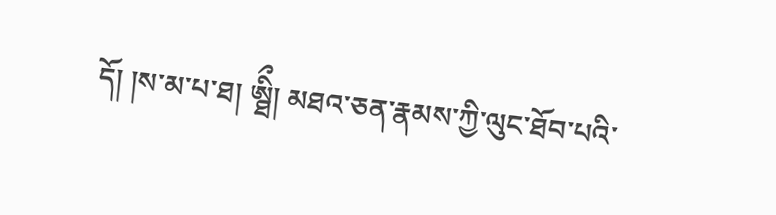དོ། །ས་མ་པ་ཐ། ཨྠིྀ། མཐའ་ཅན་རྣམས་ཀྱི་ལུང་ཐོབ་པའི་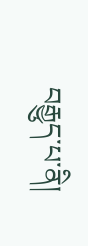བརྒྱུད་པ་ནི།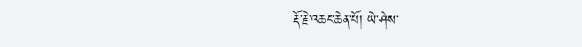རྡོ་རྗེ་འཆང་ཆེན་པོ། ཡེ་ཤེས་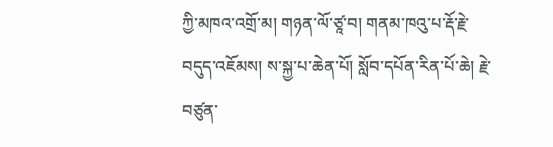ཀྱི་མཁའ་འགྲོ་མ། གཉན་ལོ་ཙཱ་བ། གནམ་ཁའུ་པ་རྡོ་རྗེ་བདུད་འཇོམས། ས་སྐྱ་པ་ཆེན་པོ། སློབ་དཔོན་རིན་པོ་ཆེ། རྗེ་བཙུན་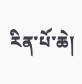རིན་པོ་ཆེ།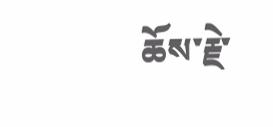ཆོས་རྗེ་